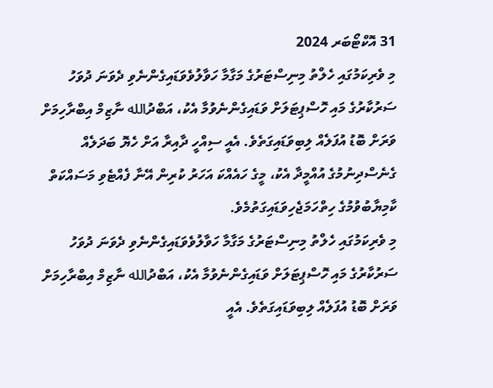31 އޮކްޓޯބަރ 2024
މި ވެރިކަމުގައި ހެލްތު މިނިސްޓަރުގެ މަގާމާ ހަވާލުވެވަޑައިގެންނެވި ދެވަނަ ދުވަހު ސަރުކާރުގެ މައި ހޮސްޕިޓަލަށް ވަޑައިގެންނެވުމާ އެކު، އަބްދުالله ނާޒިމް އިބްރާހިމަށް ވަރަށް ބޮޑު އުފަލެއް ލިބިވަޑައިގަތެވެ. އެއީ ސިއްހީ ދާއިރާ އަށް ހެޔޮ ބަދަލެއް ގެނެސްދިނުމުގެ އުއްމީދާ އެކު، މީގެ ހައެއްކަ އަހަރު ކުރިން އޭނާ ފެއްޓެވި މަސައްކަތް ކާމިޔާބުވުމުގެ ހިތްހަމަޖެހިވަޑައިގަތުމެވެ.
މި ވެރިކަމުގައި ހެލްތު މިނިސްޓަރުގެ މަގާމާ ހަވާލުވެވަޑައިގެންނެވި ދެވަނަ ދުވަހު ސަރުކާރުގެ މައި ހޮސްޕިޓަލަށް ވަޑައިގެންނެވުމާ އެކު، އަބްދުالله ނާޒިމް އިބްރާހިމަށް ވަރަށް ބޮޑު އުފަލެއް ލިބިވަޑައިގަތެވެ. އެއީ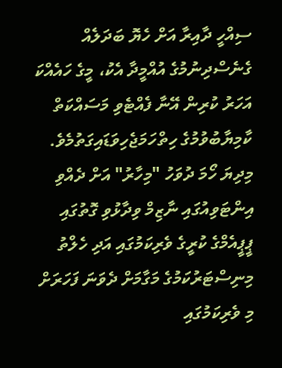ސިއްހީ ދާއިރާ އަށް ހެޔޮ ބަދަލެއް ގެނެސްދިނުމުގެ އުއްމީދާ އެކު، މީގެ ހައެއްކަ އަހަރު ކުރިން އޭނާ ފެއްޓެވި މަސައްކަތް ކާމިޔާބުވުމުގެ ހިތްހަމަޖެހިވަޑައިގަތުމެވެ.
މިދިޔަ ހޯމަ ދުވަހު "މިހާރު" އަށް ދެއްވި އިންޓަވިއުގައި ނާޒިމް ވިދާޅުވި ގޮތުގައި ޕީޕީއެމްގެ ކުރީގެ ވެރިކަމުގައި އަދި ހެލްތު މިނިސްޓަރުކަމުގެ މަގާމަށް ދެވަނަ ފަހަރަށް މި ވެރިކަމުގައި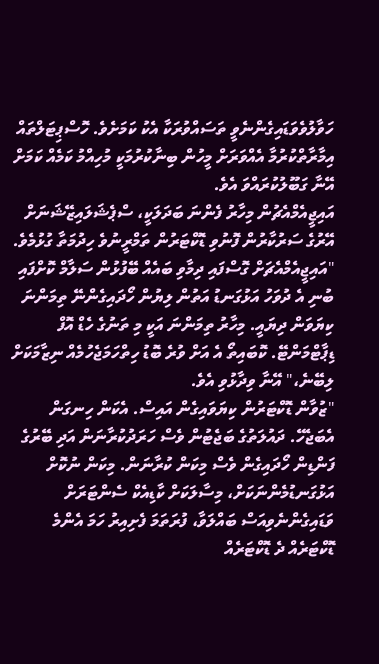ހަވާލުވެވަޑައިގެންނެވީ ތަސައްވުރަކާ އެކު ކަމަށެވެ. ހޮސްޕިޓަލްތައް އިމާރާތްކުރުމާ އެއްވަރަށް މީހުން ބިނާކުރުމަކީ މުހިއްމު ކަމެއް ކަމަށް އޭނާ ގަބޫލުކުރައްވަ އެވެ.
އައިޖީއެމްއެޗުން މިހާރު ފެންނަ ބަދަލަކީ، ސްޕެޝަލައިޒޭޝަނަށް އޭރުގެ ސަރުކާރުން ފޮނުވި ޑޮކްޓަރުން ތަމްރީނުވެ ހިދުމަތާ ގުޅުމެވެ.
"އައިޖީއެމްއެޗަށް ގޮސްފައި ދިމާވި ބައެއް ބޭފުޅުން ސަލާމް ކޮށްފައި ބުނި އެ ދުވަހު އަޅުގަނޑު އަތުން ލިޔުން ހޯދައިގެންނޭ ތިމަންނަ ކިޔަވަން ދިޔައީ. މިހާރު ތިމަންނަ އަކީ މި ތަނުގެ ހެޑް އޮފް ޑިޕާޓްމަންޓޭ. ކޮބައިތޯ އެ އަށް ވުރެ ބޮޑު ހިތްހަމަޖެހުމެއް ނިޒާމަކަށް ލިބޭނެ،" އޭނާ ވިދާޅުވި އެވެ.
"ޒުވާން ޑޮކްޓަރުން ކިޔަވައިގެން އައިސް. އެކަން ހިނގަން އެބަޖެހޭ. ދައުލަތުގެ ބަޖެޓުން ވެސް ހަރަދުކުރާނަން އަދި ބޭރުގެ ފަންޑިން ހޯދައިގެން ވެސް މިކަން ކުރާނަން. މިކަން ނުކޮށް އަޅުގަނޑުމެންނަކަށް، މިސާލަކަށް ކާޑިއެކް ސެންޓަރަށް ވަޑައިގެންނެވިއަސް ބައްލަވާ، ފުރަތަމަ ފެށިއިރު ހަމަ އެންމެ ޑޮކްޓަރެއް ދެ ޑޮކްޓަރެއް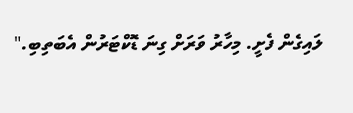ލައިގެން ފެށީ. މިހާރު ވަރަށް ގިނަ ޑޮކްޓަރުން އެބަތިބި."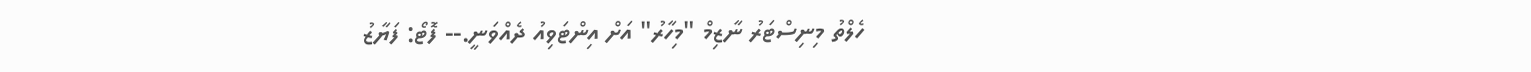ހެލްތު މިނިސްޓަރު ނާޒިމް "މިހާރު" އަށް އިންޓަވިއު ދެއްވަނީ.-- ފޮޓޯ: ފަޔާޒު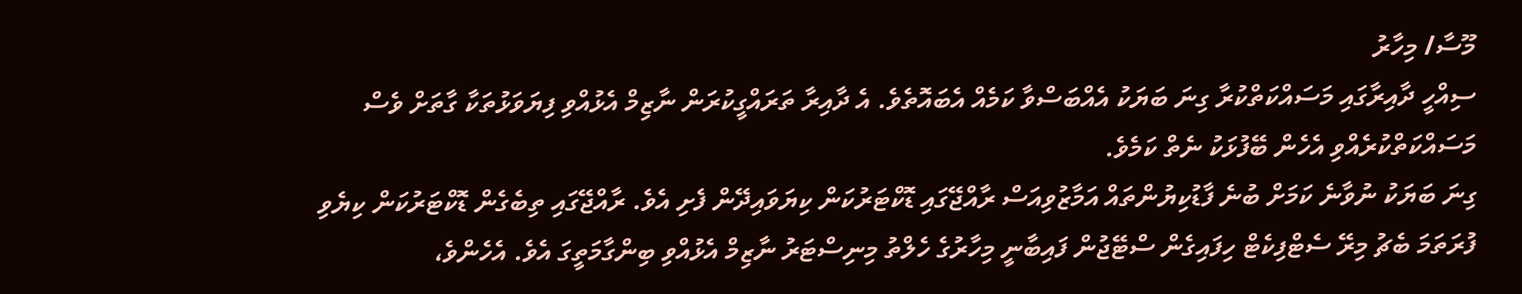މޫސާ/ މިހާރު
ސިއްހީ ދާއިރާގައި މަސައްކަތްކުރާ ގިނަ ބަޔަކު އެއްބަސްވާ ކަމެއް އެބައޮތެވެ. އެ ދާއިރާ ތަރައްގީކުރަން ނާޒިމް އެޅުއްވި ފިޔަވަޅުތަކާ ގާތަށް ވެސް މަސައްކަތްކުރެއްވި އެހެން ބޭފުޅަކު ނެތް ކަމެވެ.
ގިނަ ބަޔަކު ނުވާނެ ކަމަށް ބުނެ ފާޑުކިޔުންތައް އަމާޒުވިއަސް ރާއްޖޭގައި ޑޮކްޓަރުކަން ކިޔަވައިދޭން ފެށި އެވެ. ރާއްޖޭގައި ތިބެގެން ޑޮކްޓަރުކަން ކިޔެވި ފުރަތަމަ ބެޗު މިރޭ ސެޓްފިކެޓް ހިފައިގެން ސްޓޭޖުން ފައިބާނީ މިހާރުގެ ހެލްތު މިނިސްޓަރު ނާޒިމް އެޅުއްވި ބިންގާމަތީގަ އެވެ. އެހެންވެ،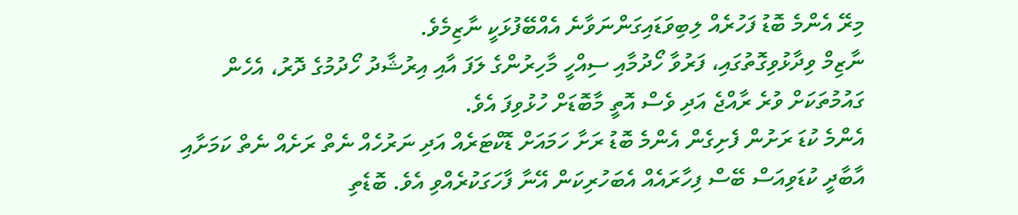މިރޭ އެންމެ ބޮޑު ފަހުރެއް ލިބިވަޑައިގަންނަވާނެ އެއްބޭފުޅަކީ ނާޒިމެވެ.
ނާޒިމް ވިދާޅުވިގޮތުގައި، ފަރުވާ ހޯދުމާއި ސިއްހީ މާހިރުންގެ ލަފަ އާއި އިރުޝާދު ހޯދުމުގެ ދޮރު، އެހެން ގައުމުތަކަށް ވުރެ ރާއްޖެ އަދި ވެސް އޮތީ މާބޮޑަށް ހުޅުވިފަ އެވެ.
އެންމެ ކުޑަ ރަށުން ފެށިގެން އެންމެ ބޮޑު ރަށާ ހަމައަށް ޑޮކްޓަރެއް އަދި ނަރުހެއް ނެތް ރަށެއް ނެތް ކަމަށާއި އާބާދީ ކުޑަވިއަސް ބޭސް ފިހާރައެއް އެބަހުރިކަން އޭނާ ފާހަގަކުރެއްވި އެވެ. ބޮޑެތި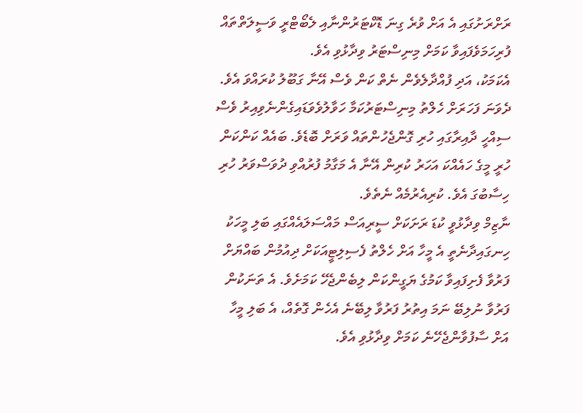ރަށްރަށުގައި އެ އަށް ވުރެ ގިނަ ޑޮކްޓަރުންނާއި ލެބޯޓްރީ ވަސީލަތްތައް ފުރިހަމަވެފައިވާ ކަމަށް މިނިސްޓަރު ވިދާޅުވި އެވެ.
އެކަމަކު، އަދި ފުއްދާލެވެން ނެތް ކަން ވެސް އޭނާ ގަބޫލު ކުރައްވަ އެވެ. ދެވަނަ ފަހަރަށް ހެލްތު މިނިސްޓަރުކަމާ ހަވާލުވެވަޑައިގެންނެވިއިރު ވެސް ސިއްހީ ދާއިރާގައި ހުރި ގޮންޖެހުންތައް ވަރަށް ބޮޑެވެ. ބައެއް ކަންކަން ހުރީ މީގެ ހައެއްކަ އަހަރު ކުރިން އޭނާ އެ މަގާމު ފުރުއްވި ދުވަސްވަރު ހުރި ހިސާބުގަ އެވެ. ކުރިއެރުމެއް ނެތެވެ.
ނާޒިމް ވިދާޅުވީ ކުޑަ ރަށަކަށް ސީރިއަސް މައްސަލައެއްގައި ބަލި މީހަކު ހިނގައިދާނެތީ އެ މީހާ އަށް ހެލްތު ފެސިލިޓީއަކަށް ދިއުމުން ބައްޔަށް ފަރުވާ ފެށިފައިވާ ކަމުގެ ޔަގީންކަން ލިބެންޖެހޭ ކަމަށެވެ. އެ ތަނަކުން ފަރުވާ ނުލިބޭ ނަމަ އިތުރު ފަރުވާ ލިބޭނެ އެހެން ގޮތެއް، އެ ބަލި މީހާ އަށް ސާފުވާންޖެހޭނެ ކަމަށް ވިދާޅުވި އެވެ.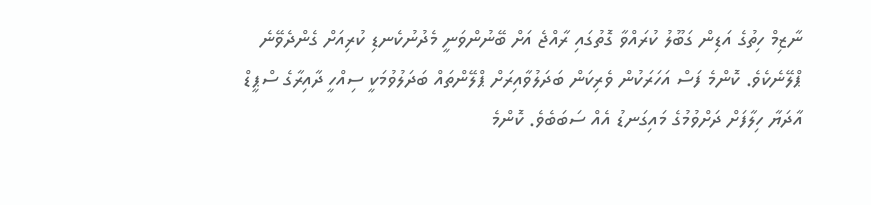ނާޒިމް ހިތުގެ އަޑިން ގަބޫލު ކުރައްވާ ގޮތުގައި ރާއްޖެ އަށް ބޭނުންވަނީ މެދުނުކެނޑި ކުރިއަށް ގެންދެވޭނެ ޕްލޭނެކެވެ. ކޮންމެ ފަސް އަހަރަކުން ވެރިކަން ބަދަލުވާއިރަށް ޕްލޭންތައް ބަދަލުވުމަކީ ސިއްހީ ދާއިރާގެ ސްޕީޑް އާދަޔާ ހިލާފަށް ދަށްވުމުގެ މައިގަނޑު އެއް ސަބަބެވެ. ކޮންމެ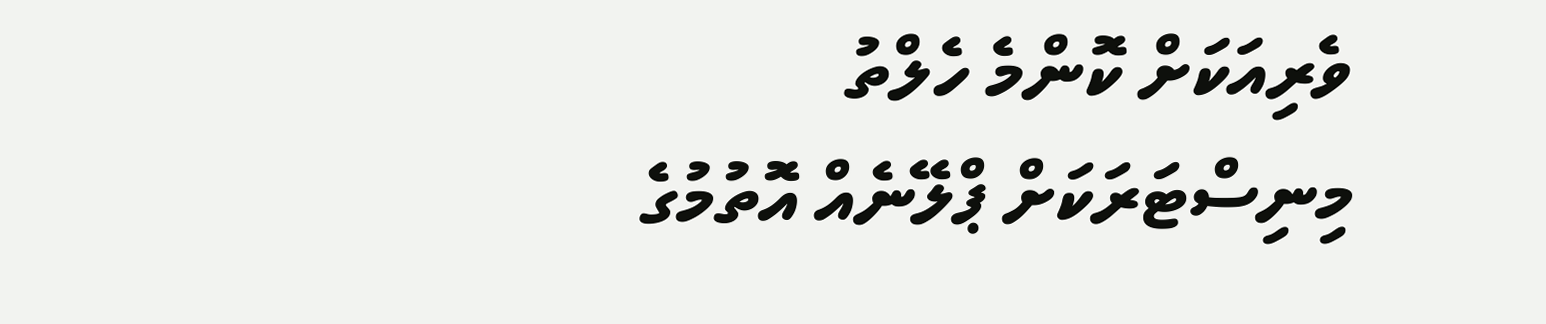ވެރިއަކަށް ކޮންމެ ހެލްތު މިނިސްޓަރަކަށް ޕްލޭނެއް އޮތުމުގެ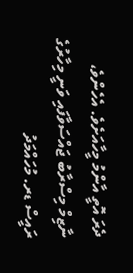ދެރަ އޮތީ އާންމު މީހާއަށެވެ. އެހެންވެ، ނާޒިމް މިސްރާބު ޖައްސަވާފައި ވަނީ މިހާރުގެ ރައީސް ޑރ. މުހައްމަދު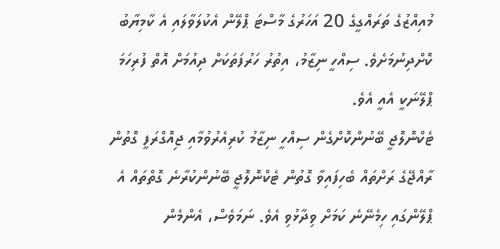މުއިއްޒުގެ ތަރައްގީގެ 20 އަހަރުގެ މާސްޓަ ޕްލޭން އެކުލަވާލައި އެ ކާމިޔާބު ކޮށްދިނުމަށެވެ. ސިއްހީ ނިޒާމު، އިތުރު ހަރުފަތަކަށް ދިއުމަށް އޮތް ފުރިހަމަ ޕްލޭނަކީ އެއީ އެވެ.
ޓެކްނޮލޮޖީ ބޭނުންކޮށްގެން ސިއްހީ ނިޒާމު ކުރިއެރުވުމާއި ޖިއޮގްރަފީ ގޮތުން ރާއްޖޭގެ ރަށްތައް ބެހިފައިވާ ގޮތުން ޓެކްނޮލޮޖީ ބޭނުންކުރާނެ ގޮތްތައް އެ ޕްލޭންގައި ހިމެނޭނެ ކަމަށް ވިދާޅުވި އެވެ. ނަމަވެސް، އެންމެން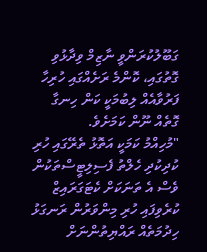ގަބޫލުކުރަންވީ ނާޒިމް ވިދާޅުވި ގޮތުގައި، ކޮންމެ ރަށެއްގައި ހުރިހާ ފަރުވާއެއް ލިބުމަކީ ކަން ހިނގާ ގޮތެއް ނޫން ކަމަށެވެ.
"މުހިއްމު ކަމަކީ އަތޮޅު ތެރޭގައި ހުރި ކުދިކުދި ހެލްތު ފެސިލިޓީސްތަކުން ވެސް އެ ތަނަކަށް ކެޓަގަރައިޒް ކުރެވިފައި ހުރި މިންވަރުން ރަނގަޅު ހިދުމަތެއް ރައްޔިތުންނަށް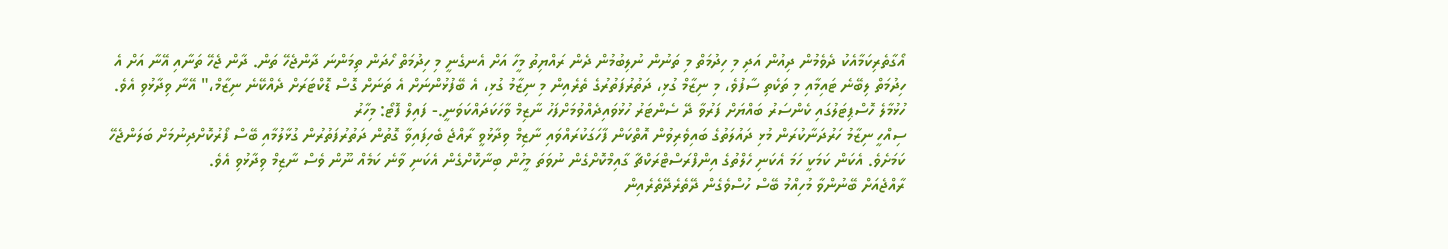އޯގާތެރިކަމާއެކު ދެވެމުން ދިއުން އަދި މި ހިދުމަތް މި ތަނުން ނުލިބުމުން ދެން ރައްޔިތު މީހާ އަށް އެނގެނީ މި ހިދުމަތް ހޯދަން ތިމަންނަ ދާންޖެހޭ ތަން. ދާން ޖެހޭ ތަނާއި އޭނާ އަށް އެ ހިދުމަތް ލިބޭނެ ޓައިމާއި މި ތަކެތި ސާފުވެ، މި ނިޒާމް ގުޅި، ދަތުރުފަތުރުގެ ތެރެއިން މި ނިޒާމު ގުޅި، އެ ބޭފުޅުންނަށް އެ ތަނަށް ގޮސް ޑޮކްޓަރަށް ދެއްކޭނެ ނިޒާމް،" އޭނާ ވިދާޅުވި އެވެ.
ހުޅުމާލެ ހޮސްޕިޓަލުގައި ކެންސަރު ބައްޔަށް ފަރުވާ ދޭ ސެންޓަރު ހުޅުވައިދެއްވުމަށްފަހު ނާޒިމް ވާހަކަދައްކަވަނީ.- ފައިލް ފޮޓޯ: މިހާރު
ސިއްހީ ނިޒާމު ހަރުދަނާކުރަން މުޅި ދައުލަތުގެ ބައިވެރިވުން އޮތްކަން ފާހަގަކުރައްވައި ނާޒިމް ވިދާޅުވީ ރާއްޖެ ބެހިފައިވާ ގޮތުން ދަތުރުފަތުރުން ގުޅާލުމާއި ބޭސް ފޯރުކޮށްދިނުމަށް ބަލަންޖެހޭ ކަމަށެވެ. އެކަން ކަމަކީ ހަމަ އެކަނި ހެލްތުގެ އިންފްރަސްޓްރަކްޗާ ގާއިމްކޮށްގެން ނުވަތަ މީހުން ބިނާކޮށްގެން އެކަނި ވާނެ ކަމެއް ނޫން ވެސް ނާޒިމް ވިދާޅުވި އެވެ.
ރާއްޖެއަށް ބޭނުންވާ މުހިއްމު ބޭސް ހުސްވެގެން ދޭތެރެދޭތެރެއިން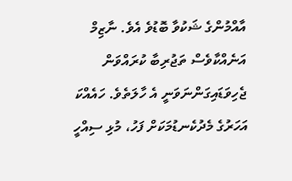އާއްމުންގެ ޝަކުވާ ބޮޑުވެ އެވެ. ނާޒިމް އަނެއްކާވެސް ތަޖުރިބާ ކުރައްވަން ޖެހިވަޑައިގަންނަވަނީ އެ ހާލަތެވެ. ހައެއްކަ އަހަރުގެ މެދުކެނޑުމަކަށް ފަހު، މުޅި ސިއްހީ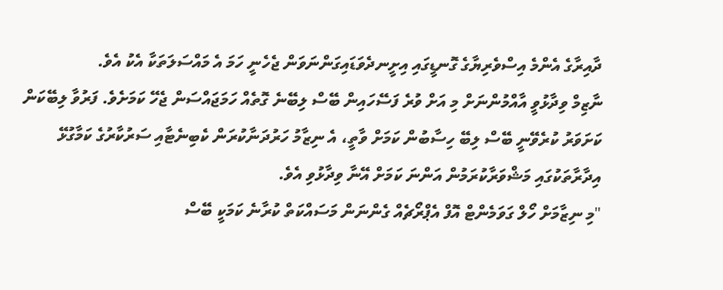ދާއިރާގެ އެންމެ އިސްވެރިޔާގެ ގޮނޑީގައި އިށީނދެވަޑައިގަންނަވަން ޖެހެނީ ހަމަ އެ މައްސަލަތަކާ އެކު އެވެ.
ނާޒިމް ވިދާޅުވީ އާއްމުންނަށް މި އަށް ވުރެ ފަސޭހައިން ބޭސް ލިބޭނެ ގޮތެއް ހަމަޖައްސަން ޖެހޭ ކަމަށެވެ. ފަރުވާ ލިބޭކަން ކަށަވަރު ކުރެވޭނީ ބޭސް ލިބޭ ހިސާބުން ކަމަށް ވާތީ، އެ ނިޒާމު ހަރުދަނާކުރަން ކެބިނެޓާއި ސަރުކާރުގެ ކަމާގުޅޭ އިދާރާތަކުގައި މަޝްވަރާކުރަމުން އަންނަ ކަމަށް އޭނާ ވިދާޅުވި އެވެ.
"މި ނިޒާމަށް ހޯލް ގަވަމެންޓް އޮފް އެޕްރޯޗެއް ގެންނަން މަސައްކަތް ކުރާނެ ކަމަކީ ބޭސް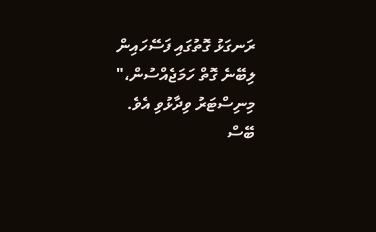ރަނގަޅު ގޮތުގައި ފަސޭހައިން ލިބޭނެ ގޮތް ހަމަޖެއްސުން،" މިނިސްޓަރު ވިދާޅުވި އެވެ.
ބޭސް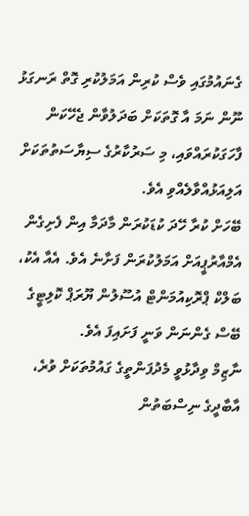ގެނައުމުގައި ވެސް ކުރިން އަމަލުކުރި ގޮތް ރަނގަޅު ނޫން ނަމަ އާ ގޮތަކަށް ބަދަލުވާން ޖެހޭކަން ފާހަގަކުރައްވައި، މި ސަރުކާރުގެ ސިޔާސަތުތަކަށް އަލިއަޅުއްވާލެއްވި އެވެ.
ބޭހަށް ކުރާ ހޭދަ ކުޑަކުރަން މާދަމާ އިން ފެށިގެން އެމްއާރުޕީއަށް އަމަލުކުރަން ފަށާނެ އެވެ. އެއާ އެކު، ބަލްކް ޕްރޮކިއުމަންޓް އުސޫލުން ޔޫރަޕް ކޮލިޓީގެ ބޭސް ގެންނަން ވަނީ ފަށައިފަ އެވެ.
ނާޒިމް ވިދާޅުވީ މެދުފަންތީގެ ގައުމުތަކަށް ވުރެ، އާބާދީގެ ނިސްބަތުން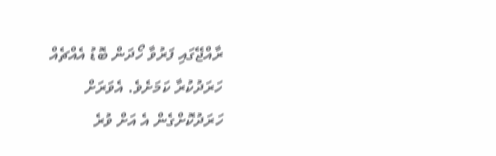ރާއްޖޭގައި ފަރުވާ ހޯދަން ބޮޑު އެއްޗެއް ހަރަދުކުރާ ކަމަށެވެ. އެވަރަށް ހަރަދުކޮށްގެން އެ އަށް ވުރެ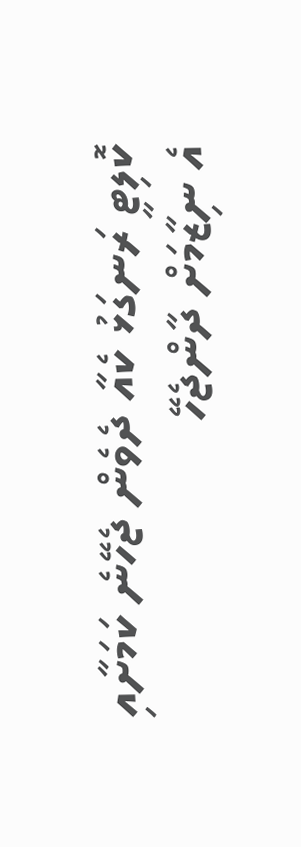ކޮލިޓީ ރަނގަޅު ކެއާ ދެވެން ޖެހޭނެ ކަމަށާއި އެ ނިޒާމަށް ދާންޖެހޭ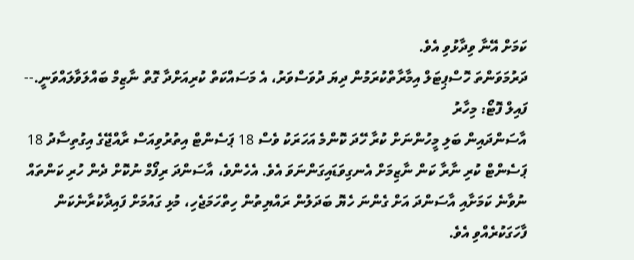ކަމަށް އޭނާ ވިދާޅުވި އެވެ.
ދަރުމަވަންތަ ހޮސްޕިޓަލް އިމާރާތްކުރަމުން ދިޔަ ދުވަސްވަރު، އެ މަސައްކަތް ކުރިއަށްދާ ގޮތް ނާޒިމް ބައްލަވާލައްވަނީ.-- ފައިލް ފޮޓޯ: މިހާރު
އާސަންދައިން ބަލި މީހުންނަށް ކުރާ ހޭދަ ކޮންމެ އަހަރަކު ވެސް 18 ޕަސެންޓް އިތުރުވިއަސް ރާއްޖޭގެ އިގުތިސާދު 18 ޕަސެންޓް ކުރި ނާރާ ކަން ނާޒިމަށް އެނގިވަޑައިގަންނަވަ އެވެ. އެހެންވެ، އާސަންދަ ރިފޯމް ނުކޮށް ދެން ހުރި ކަންތައް ނުވާނެ ކަމަށާއި އާސަންދަ އަށް ގެންނަ ހެޔޮ ބަދަލުން ރައްޔިތުން ހިތްހަމަޖެހި، މުޅި ގައުމަށް ފައިދާކުރާނެކަން ފާހަގަކުރެއްވި އެވެ.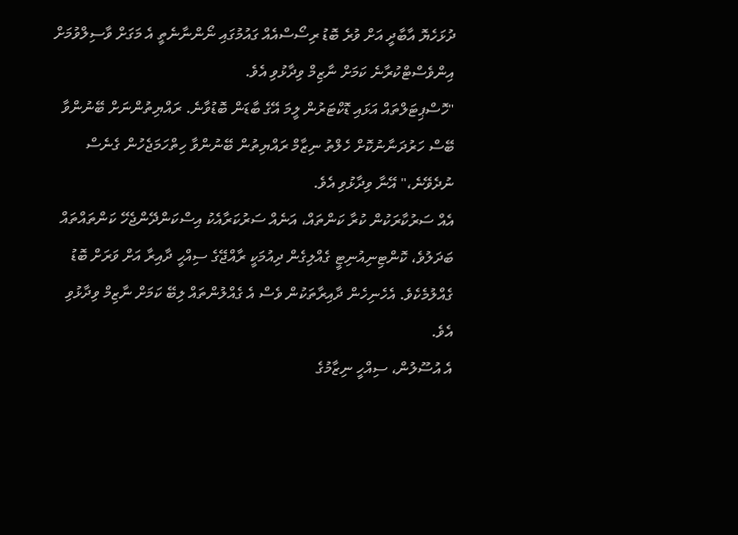ދުޅަހެޔޮ އާބާދީ އަށް ވުރެ ބޮޑު ރިސޯސްއެއް ގައުމުގައި ނޯންނާނެތީ އެ މަގަށް ވާސިލްވުމަށް އިންވެސްޓްކުރާނެ ކަމަށް ނާޒިމް ވިދާޅުވި އެވެ.
"ހޮސްޕިޓަލްތައް އަޅައި ޑޮކްޓަރުން ލީމަ އޭގެ ބާޑަން ބޮޑުވާނެ. ރައްޔިތުންނަށް ބޭނުންވާ ބޭސް ހަރުދަނާނުކޮށް ހެލްތު ނިޒާމް ރައްޔިތުން ބޭނުންވާ ހިތްހަމަޖެހުން ގެނެސް ނުދެވޭނެ،" އޭނާ ވިދާޅުވި އެވެ.
އެއް ސަރުކާރަކުން ކުރާ ކަންތައް، އަނެއް ސަރުކަރާއެކު އިސްކަންދޭންޖެހޭ ކަންތައްތައް ބަދަލުވެ، ކޮންޓިނިއުނިޓީ ގެއްލިގެން ދިއުމަކީ ރާއްޖޭގެ ސިއްހީ ދާއިރާ އަށް ވަރަށް ބޮޑު ގެއްލުމެކެވެ. އެހެނިހެން ދާއިރާތަކުން ވެސް އެ ގެއްލުންތައް ލިބޭ ކަމަށް ނާޒިމް ވިދާޅުވި އެވެ.
އެ އުސޫލުން، ސިއްހީ ނިޒާމުގެ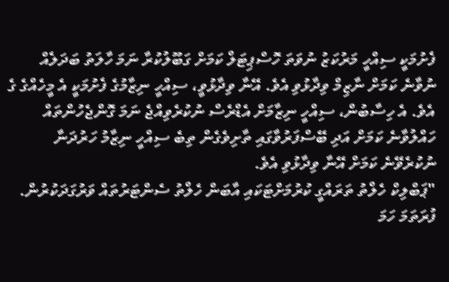ފެށުމަކީ ސިއްހީ މަރުކަޒު ނުވަތަ ހޮސްޕިޓަލް ކަމަށް ގަބޫލުކުރާ ނަމަ ހާލަތު ބަދަލެއް ނުވާނެ ކަމަށް ނާޒިމް ވިދާޅުވި އެވެ. އޭނާ ވިދާޅުވީ، ސިއްހީ ނިޒާމުގެ ފެށުމަކީ އެ މީހެއްގެ ގެ އެވެ. އެ ހިސާބުން، ސިއްހީ ނިޒާމަށް އެޑްރެސް ނުކުރެވިއްޖެ ނަމަ ގޮންޖެހުންތައް ހައްލުވާނެ ކަމަށް އަދި ބޭސްފަރުވާގައި ތާށިވެގެން ތިބެ ސިއްހީ ނިޒާމު ހަރުދަނާ ނުކުރެވޭނެ ކަމަށް އޭނާ ވިދާޅުވި އެވެ.
"ޕަބްލިކް ހެލްތު ތަރައްގީ ކުރުމަށްޓަކައި އާބަން ހެލްތު ސެންޓަރުތައް ވަރުގަދަކުރުން. ފުރަތަމަ ހަމަ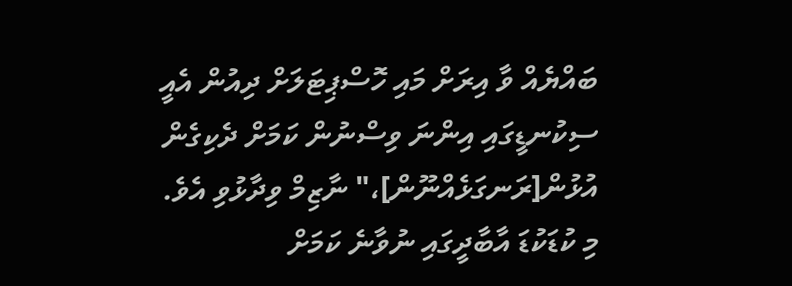ބައްޔެއް ވާ އިރަށް މައި ހޮސްޕިޓަލަށް ދިއުން އެއީ ސިކުނޑީގައި އިންނަ ވިސްނުން ކަމަށް ދެކިގެން އުޅުން[ރަނގަޅެއްނޫން]،" ނާޒިމް ވިދާޅުވި އެވެ.
މި ކުޑަކުޑަ އާބާދީގައި ނުވާނެ ކަމަށް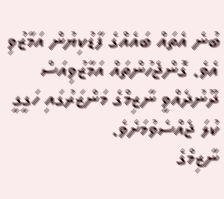ބުނެ އެތައް ބައެއްގެ ފާޑުކިޔުން އަމާޒުވި އެވެ. ގޮންޖެހުންތައް އަމާޒުވިއަސް ދޫނުދެއްވީ ނާޒިމްގެ މަންޒަރުގައި ހަގީގީ ކުލަ ޖެއްސެވުމަށެވެ.
ނާޒިމްގެ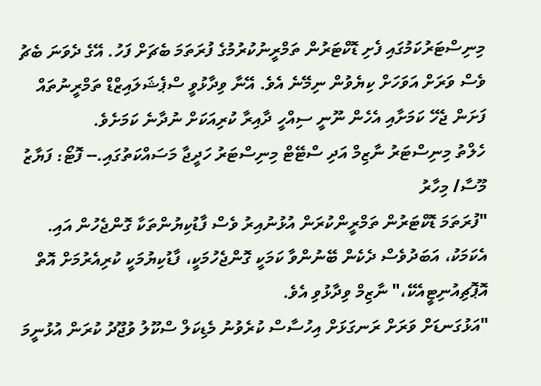މިނިސްޓަރުކަމުގައި ފެށި ޑޮކްޓަރުން ތަމްރީނުކުރުމުގެ ފުރަތަމަ ބެޗަށް ފަހު. އޭގެ ދެވަނަ ބެޗު ވެސް ވަރަށް އަވަހަށް ކިޔެވުން ނިމޭނެ އެވެ. އޭނާ ވިދާޅުވީ ސްޕެޝަލައިޒްޑް ތަމްރީނުތައް ފަށަން ޖެހޭ ކަމަށާއި އެހެން ނޫނީ ސިއްހީ ދާއިރާ ކުރިއަކަށް ނުދާނެ ކަމަށެވެ.
ހެލްތު މިނިސްޓަރު ނާޒިމް އަދި ސްޓޭޓް މިނިސްޓަރު ހަދީޖާ މަސައްކަތުގައި.-- ފޮޓޯ: ފަޔާޒު މޫސާ/ މިހާރު
"ފުރަތަމަ ޑޮކްޓަރުން ތަމްރީންކުރަން އުޅުނުއިރު ވެސް ފާޑުކިޔުންތަކާ ގޮންޖެހުން އައި. އެކަމަކު، އަބަދުވެސް ދެކެން ބޭނުންވާ ކަމަކީ ގޮންޖެހުމަކީ، ފާޑުކިޔުމަކީ ކުރިއެރުމަށް އޮތް އޮޕޮޗިއުނިޓީއެކޭ،" ނާޒިމް ވިދާޅުވި އެވެ.
"އަޅުގަނޑަށް ވަރަށް ރަނގަޅަށް އިހުސާސް ކުރެވުނު މެޑިކަލް ސްކޫލު ވުޖޫދު ކުރަން އުޅުނީމަ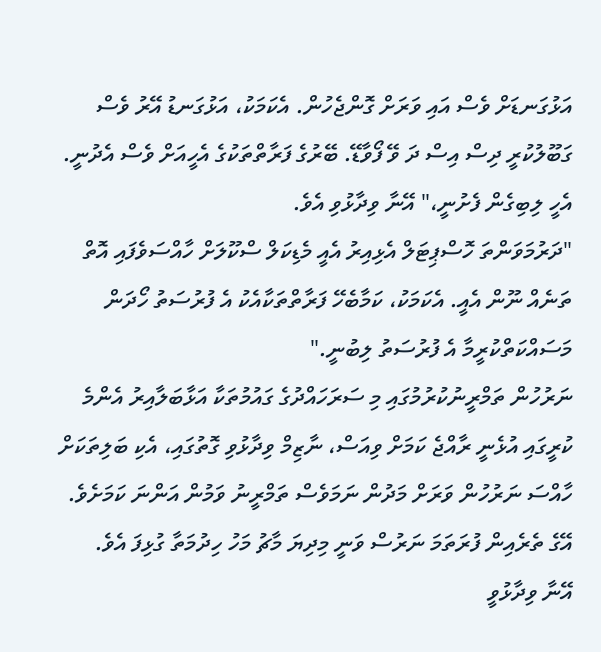އަޅުގަނޑަށް ވެސް އައި ވަރަށް ގޮންޖެހުން. އެކަމަކު، އަޅުގަނޑު އޭރު ވެސް ގަބޫލުކުރީ ދިސް އިސް ދަ ވޭ ފޯވާޑޭ. ބޭރުގެ ފަރާތްތަކުގެ އެހީއަށް ވެސް އެދުނީ. އެހީ ލިބިގެން ފެށުނީ،" އޭނާ ވިދާޅުވި އެވެ.
"ދަރުމަވަންތަ ހޮސްޕިޓަލް އެޅިއިރު އެއީ މެޑިކަލް ސްކޫލަށް ހާއްސަވެފައި އޮތް ތަނެއް ނޫން އެއީ. އެކަމަކު، ކަމާބެހޭ ފަރާތްތަކާއެކު އެ ފުރުސަތު ހޯދަން މަސައްކަތްކުރީމާ އެ ފުރުސަތު ލިބުނީ."
ނަރުހުން ތަމްރީނުކުރުމުގައި މި ސަރަހައްދުގެ ގައުމުތަކާ އަޅާބަލާއިރު އެންމެ ކުރީގައި އުޅެނީ ރާއްޖެ ކަމަށް ވިއަސް، ނާޒިމް ވިދާޅުވި ގޮތުގައި، އެކި ބަލިތަކަށް ހާއްސަ ނަރުހުން ވަރަށް މަދުން ނަމަވެސް ތަމްރީނު ވަމުން އަންނަ ކަމަށެވެ. އޭގެ ތެރެއިން ފުރަތަމަ ނަރުސް ވަނީ މިދިޔަ މާޗު މަހު ހިދުމަތާ ގުޅިފަ އެވެ.
އޭނާ ވިދާޅުވީ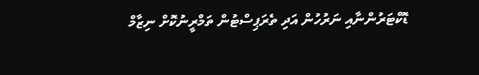ޑޮކްޓަރުންނާއި ނަރުހުން އަދި ތެރަޕިސްޓުން ތަމްރީނުކޮށް ނިޒާމް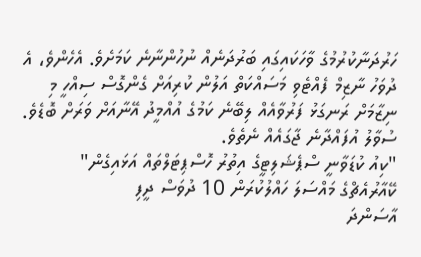ހަރުދަނާކުރުމުގެ ވާހަކައިގައި ބަރުދަނެއް ނުހުންނާނެ ކަމަށެވެ. އެހެންވެ، އެ ދުވަހު ނާޒިމް ފެއްޓެވި މަސައްކަތް އަލުން ކުރިއަށް ގެންގޮސް ސިއްހީ މި ނިޒާމަށް ރަނގަޅު ފަރުވާއެއް ލިބޭނެ ކަމުގެ އުއްމީދު އޭނާއަށް ވަރަށް ބޮޑެވެ. ސުވާލު އުފައްދާނެ ޖާގައެއް ނެތެވެ.
"ކިއު ކުޑަވާނީ ސްޕެޝަލިޓީގެ އިތުރު ހޮސްޕިޓަލްތައް އަޅައިގެން"
ކޭއާރުއެޗްގެ މައްސަލަ ހައްލުކުރަން 10 ދުވަސް ދީފި
އާސަންދަ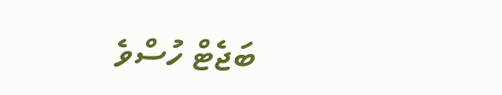ބަޖެޓް ހުސްވެ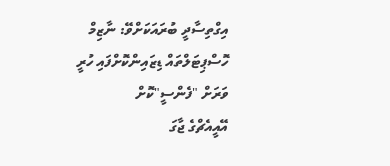އިގްތިސާދީ ބުރައަކަށްވޭ: ނާޒިމް
ހޮސްޕިޓަލްތައް ޑިޒައިންކޮށްފައި ހުރީ ވަރަށް "ފެންސީ"ކޮށް
އޭއީއެޗްގެ ޖާގަ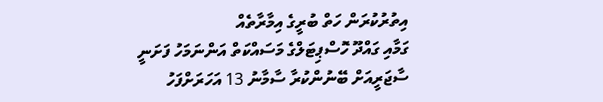އިތުރުކުރަން ހަތް ބުރީގެ އިމާރާތެއް
ގަމާއި ގައްދޫ ހޮސްޕިޓަލްގެ މަސައްކަތް އަންނަމަހު ފަށަނީ
ސާޖަރީއަށް ބޭނުންކުރާ ސާމާނު 13 އަހަރަށްފަހު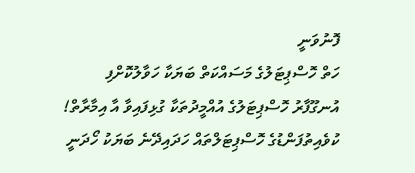ފޮނުވަނީ
ހަތް ހޮސްޕިޓަލުގެ މަސައްކަތް ބަޔަކާ ހަވާލުކޮށްފި
އުނގޫފާރު ހޮސްޕިޓަލުގެ އުއްމީދުތަކާ ގުޅިފައިވާ އާ އިމާރާތް!
ކުވެއިތުފަންޑުގެ ހޮސްޕިޓަލްތައް ހަދައިދޭނެ ބަޔަކު ހޯދަނީ